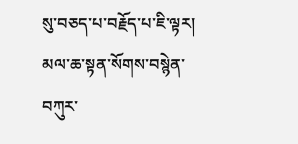སུ་བཅད་པ་བརྗོད་པ་ཇི་ལྟར། མལ་ཆ་སྟན་སོགས་བསྙེན་བཀུར་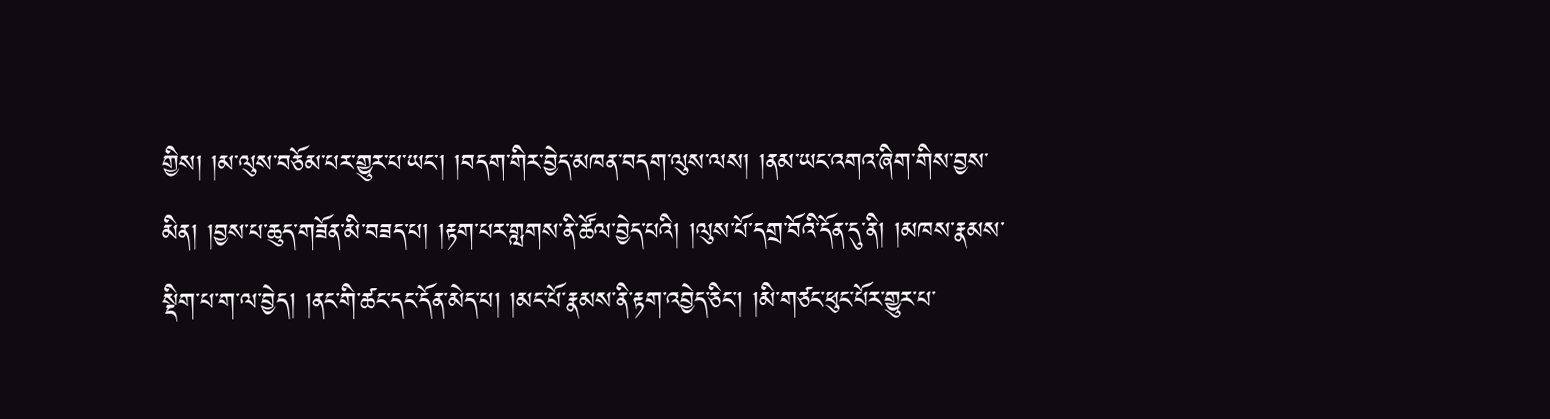གྱིས། །མ་ལུས་བཅོམ་པར་གྱུར་པ་ཡང་། །བདག་གིར་བྱེད་མཁན་བདག་ལུས་ལས། །ནམ་ཡང་འགའ་ཞིག་གིས་བྱས་མིན། །བྱས་པ་ཆུད་གཟོན་མི་བཟད་པ། །རྟག་པར་གླགས་ནི་ཚོལ་བྱེད་པའི། །ལུས་པོ་དགྲ་བོའི་དོན་དུ་ནི། །མཁས་རྣམས་སྡིག་པ་ག་ལ་བྱེད། །ནང་གི་ཚང་དང་དོན་མེད་པ། །མང་པོ་རྣམས་ནི་རྟག་འབྱེད་ཅིང་། །མི་གཙང་ཕུང་པོར་གྱུར་པ་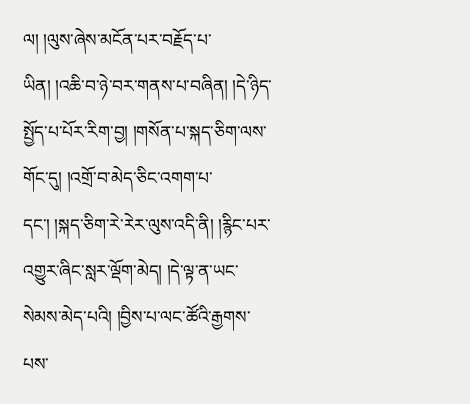ལ། །ལུས་ཞེས་མངོན་པར་བརྗོད་པ་ཡིན། །འཆི་བ་ཉེ་བར་གནས་པ་བཞིན། །དེ་ཉིད་སྤྱོད་པ་པོར་རིག་བྱ། །གསོན་པ་སྐད་ཅིག་ལས་གོང་དུ། །འགྲོ་བ་མེད་ཅིང་འགག་པ་དང་། །སྐད་ཅིག་རེ་རེར་ལུས་འདི་ནི། །རྙིང་པར་འགྱུར་ཞིང་སླར་ལྡོག་མེད། །དེ་ལྟ་ན་ཡང་སེམས་མེད་པའི། །བྱིས་པ་ལང་ཚོའི་རྒྱགས་པས་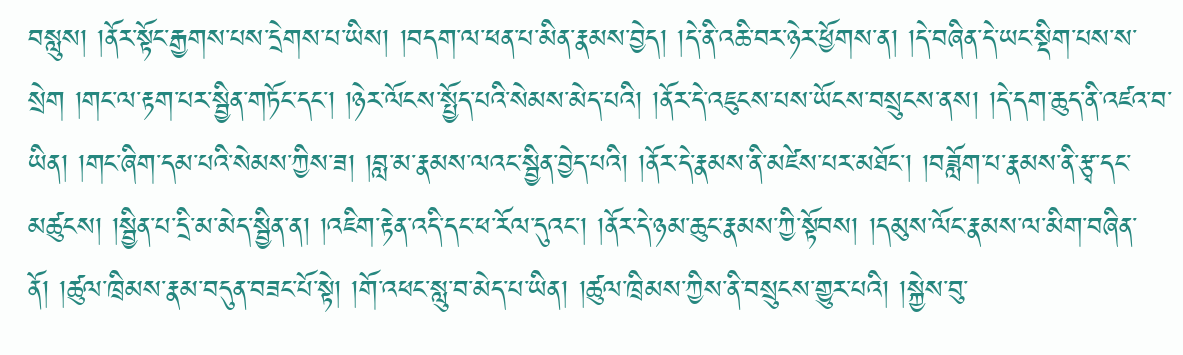བསླུས། །ནོར་སྟོང་རྒྱགས་པས་དྲེགས་པ་ཡིས། །བདག་ལ་ཕན་པ་མིན་རྣམས་བྱེད། །དེ་ནི་འཆི་བར་ཉེར་ཕྱོགས་ན། །དེ་བཞིན་དེ་ཡང་སྡིག་པས་ས་སྲེག །གང་ལ་རྟག་པར་སྦྱིན་གཏོང་དང་། །ཉེར་ལོངས་སྤྱོད་པའི་སེམས་མེད་པའི། །ནོར་དེ་འཇུངས་པས་ཡོངས་བསྲུངས་ནས། །དེ་དག་ཆུད་ནི་འཛའ་བ་ཡིན། །གང་ཞིག་དམ་པའི་སེམས་ཀྱིས་ཟ། །བླ་མ་རྣམས་ལའང་སྦྱིན་བྱེད་པའི། །ནོར་དེ་རྣམས་ནི་མཛེས་པར་མཐོང་། །བཟློག་པ་རྣམས་ནི་རྩྭ་དང་མཚུངས། །སྦྱིན་པ་དྲི་མ་མེད་སྦྱིན་ན། །འཇིག་རྟེན་འདི་དང་ཕ་རོལ་དུའང་། །ནོར་དེ་ཉམ་ཆུང་རྣམས་ཀྱི་སྟོབས། །དམུས་ལོང་རྣམས་ལ་མིག་བཞིན་ནོ། །ཚུལ་ཁྲིམས་རྣམ་བདུན་བཟང་པོ་སྟེ། །གོ་འཕང་སླུ་བ་མེད་པ་ཡིན། །ཚུལ་ཁྲིམས་ཀྱིས་ནི་བསྲུངས་གྱུར་པའི། །སྐྱེས་བུ་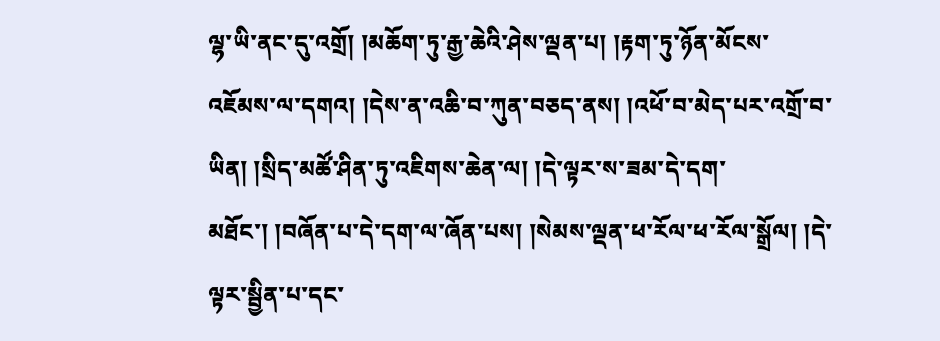ལྷ་ཡི་ནང་དུ་འགྲོ། །མཆོག་ཏུ་རྒྱ་ཆེའི་ཤེས་ལྡན་པ། །རྟག་ཏུ་ཉོན་མོངས་འཇོམས་ལ་དགའ། །དེས་ན་འཆི་བ་ཀུན་བཅད་ནས། །འཕོ་བ་མེད་པར་འགྲོ་བ་ཡིན། །སྲིད་མཚོ་ཤིན་ཏུ་འཇིགས་ཆེན་ལ། །དེ་ལྟར་ས་ཟམ་དེ་དག་མཐོང་། །བཞོན་པ་དེ་དག་ལ་ཞོན་པས། །སེམས་ལྡན་ཕ་རོལ་ཕ་རོལ་སྒྲོལ། །དེ་ལྟར་སྦྱིན་པ་དང་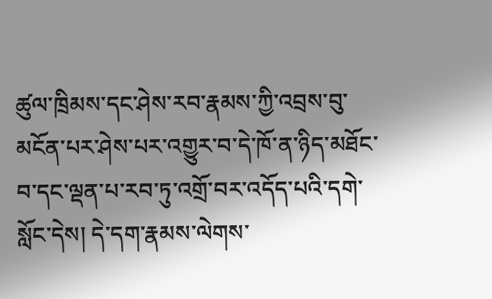ཚུལ་ཁྲིམས་དང་ཤེས་རབ་རྣམས་ཀྱི་འབྲས་བུ་མངོན་པར་ཤེས་པར་འགྱུར་བ་དེ་ཁོ་ན་ཉིད་མཐོང་བ་དང་ལྡན་པ་རབ་ཏུ་འགྲོ་བར་འདོད་པའི་དགེ་སློང་དེས། དེ་དག་རྣམས་ལེགས་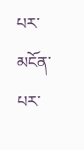པར་མངོན་པར་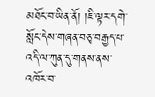མཐོང་བ་ཡིན་ནོ། །ཇི་ལྟར་དགེ་སློང་དེས་གཞན་བཅྭ་བརྒྱད་པ་འདི་ལ་ཀུན་དུ་གནས་ནས་འཁོར་བ་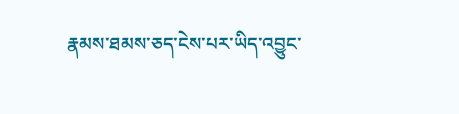རྣམས་ཐམས་ཅད་ངེས་པར་ཡིད་འབྱུང་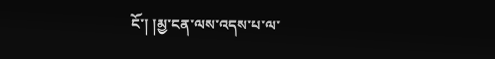ངོ་། །མྱ་ངན་ལས་འདས་པ་ལ་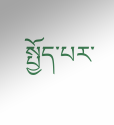སྤྱོད་པར་